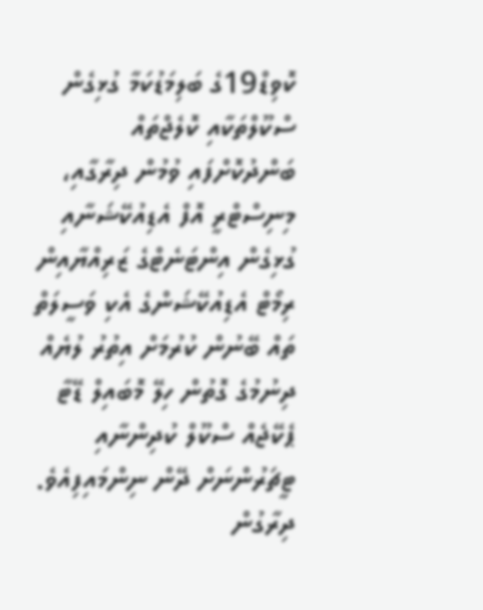ކޮވިޑް19ގެ ބަލިމަޑުކަމާ ގުޅިގެން ސްކޫލްތަކާއި ކޮލެޖްތައް ބަންދުކޮށްފައި ވުމުން ދިރާގާއި، މިނިސްޓްރީ އޮފް އެޑިއުކޭޝަނާއި ގުޅިގެން އިންޓަނެޓްގެ ޒަރިއްޔާއިން ރިމޯޓް އެޑިއުކޭޝަންގެ އެކި ވަސީލަތް ތައް ބޭނުން ކުރުމަށް އިތުރު ލުޔެއް ދިނުމުގެ ގޮތުން ހިލޭ މޮބައިލް ޑޭޓާ ޕެކޭޖެއް ސްކޫލް ކުދިންނާއި ޓީޗަރުންނަށް ދޭން ނިންމައިފިއެވެ.
ދިރާގުން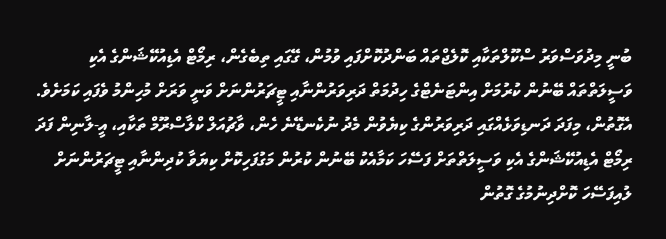ބުނީ މިދުވަސްވަރު ސްކޫލްތަކާއި ކޮލެޖްތައް ބަންދުކޮށްފައި ވުމުން، ގޭގައި ތިބެގެން، ރިމޯޓް އެޑިއުކޭޝަންގެ އެކި ވަސީލަތްތައް ބޭނުން ކުރުމަށް އިންޓަނެޓްގެ ހިދުމަތް ދަރިވަރުންނާއި ޓީޗަރުންނަށް ވަނީ ވަރަށް މުހިންމު ވެފައި ކަމަށެވެ. އެގޮތުން، މިފަދަ ދަނޑިވަޅެއްގައި ދަރިވަރުންގެ ކިޔެވުން މެދު ނުކެނޑޭނެ ހެން، ވާޗުއަލް ކްލާސްރޫމް ތަކާއި، އީ-ލާނިން ފަދަ ރިމޯޓް އެޑިއުކޭޝަންގެ އެކި ވަސީލަތްތަށް ފަސޭހަ ކަމާއެކު ބޭނުން ކުރުން މަގުފަހިކޮށް ކިޔަވާ ކުދިންނާއި ޓީޗަރުންނަށް ލުއިފަސޭހަ ކޮށްދިނުމުގެ ގޮތުން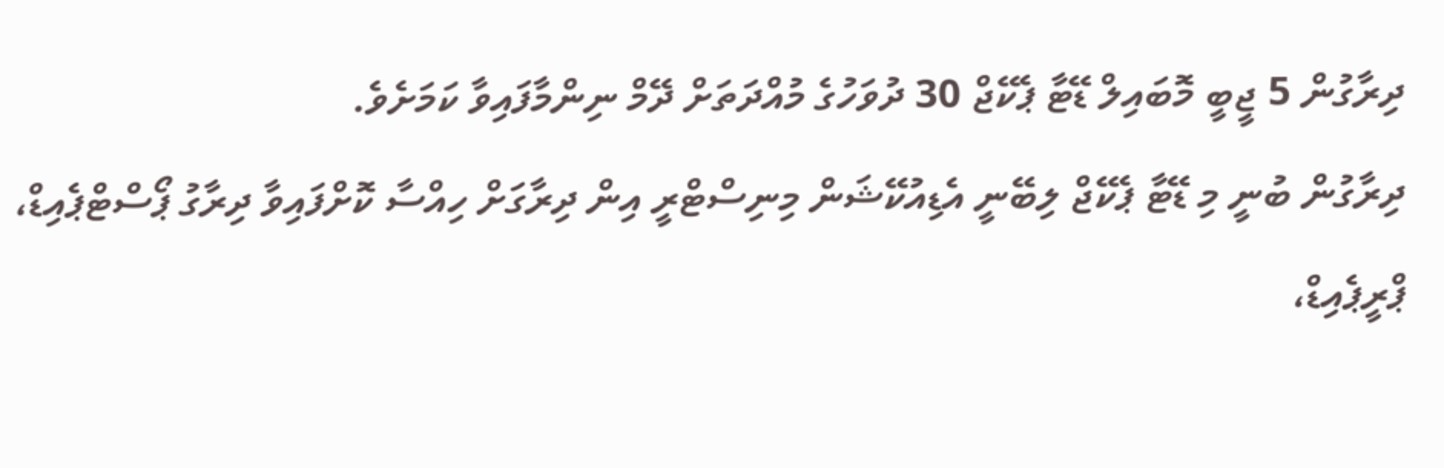ދިރާގުން 5 ޖީބީ މޮބައިލް ޑޭޓާ ޕެކޭޖް 30 ދުވަހުގެ މުއްދަތަށް ދޭމް ނިންމާފައިވާ ކަމަށެވެ.
ދިރާގުން ބުނީ މި ޑޭޓާ ޕެކޭޖް ލިބޭނީ އެޑިއުކޭޝަން މިނިސްޓްރީ އިން ދިރާގަށް ހިއްސާ ކޮށްފައިވާ ދިރާގު ޕޯސްޓްޕެއިޑް، ޕްރީޕެއިޑް،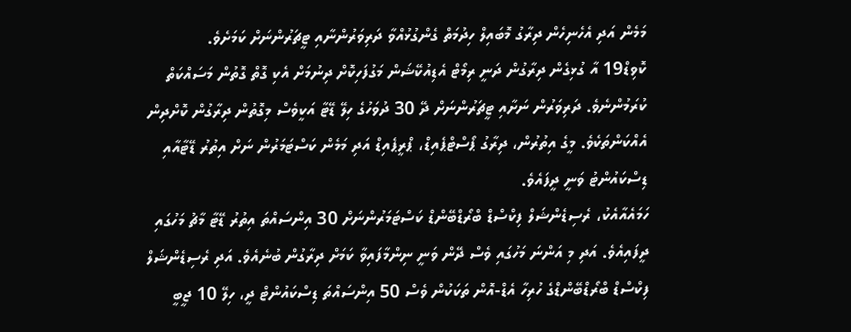މަމެން އަދި އެހެނިހެން ދިރާގު މޮބައިލް ހިދުމަތް ގެންގުޅުއްވާ ދަރިވަރުންނާއި ޓީޗަރުންނަށް ކަމަށެވެ.
ކޮވިޑް19 އާ ގުޅިގެން ދިރާގުން ދަނީ ރިމޯޓް އެޑިއުކޭޝަން މަގުފަހިކޮށް ދިނުމަށް އެކި ގޮތް ގޮތުން މަސައްކަތް ކުރަމުންނެވެ. ދަރިވަރުން ނަށާއި ޓީޗަރުންނަށް ދޭ 30 ދުވަހުގެ ހިލޭ ޑޭޓާ އަކީވެސް މިގޮތުން ދިރާގުން ކޮށްދިން އެއްކަންތަކެވެ. މީގެ އިތުރުން، ދިރާގު ޕޯސްޓްޕެއިޑް، ޕްރީޕެއިޑް އަދި މަމެން ކަސްޓަމަރުން ނަށް އިތުރު ޑޭޓާއާއި ޑިސްކައުންޓު ވަނީ ދީފައެވެ.
ހަމައެއާއެކު، ރެސިޑެންޝަލް ފިކްސްޑް ބްރޯޑްބޭންޑް ކަސްޓަމަރުންނަށް 30 އިންސައްތަ އިތުރު ޑޭޓާ މާޗު މަހުގައި ދީފައިއެވެ. އަދި މި އަންނަ މަހުގައި ވެސް ދޭން ވަނީ ނިންމާފައިވާ ކަމަށް ދިރާގުން ބުނެއެވެ. އަދި ރެސިޑެންޝަލް ފިކްސްޑް ބްރޯޑްބޭންޑްގެ ހުރިހާ އެޑް-އޮން ތަކަކުން ވެސް 50 އިންސައްތަ ޑިސްކައުންޓް ދީ، ހިލޭ 10 ޖީބީ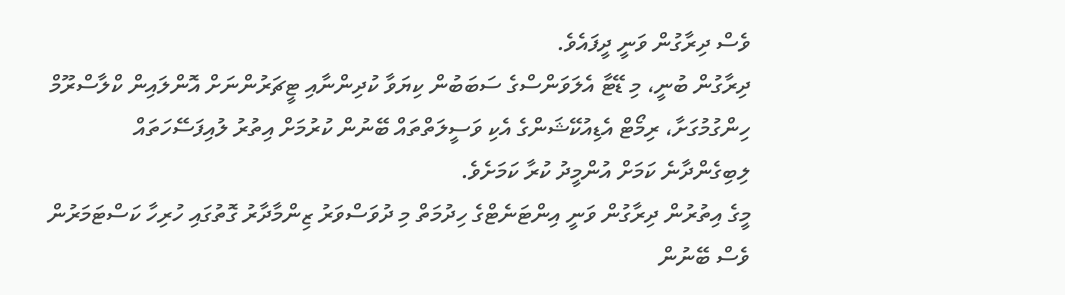ވެސް ދިރާގުން ވަނީ ދީފައެވެ.
ދިރާގުން ބުނީ، މި ޑޭޓާ އެލަވަންސްގެ ސަބަބުން ކިޔަވާ ކުދިންނާއި ޓީޗަރުންނަށް އޮންލައިން ކްލާސްރޫމް ހިންގުމުގަށާ، ރިމޯޓް އެޑިއުކޭޝަންގެ އެކި ވަސީލަތްތައް ބޭނުން ކުރުމަށް އިތުރު ލުއިފަސޭހަތައް ލިބިގެންދާނެ ކަމަށް އުންމީދު ކުރާ ކަމަށެވެ.
މީގެ އިތުރުން ދިރާގުން ވަނީ އިންޓަނެޓްގެ ހިދުމަތް މި ދުވަސްވަރު ޒިންމާދާރު ގޮތުގައި ހުރިހާ ކަސްޓަމަރުން ވެސް ބޭނުން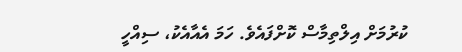ކުރުމަށް އިލްތިމާސް ކޮށްފައެވެ. ހަމަ އެއާއެކު، ސިއްހީ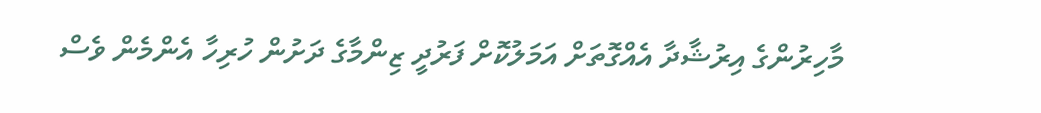މާހިރުންގެ އިރުޝާދާ އެއްގޮތަށް އަމަލުކޮށް ފަރުދީ ޒިންމާގެ ދަށުން ހުރިހާ އެންމެން ވެސް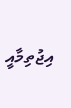އިޖުތިމާއީ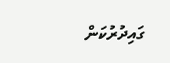ގައިދުރުކަން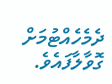ދެމެހެއްޓުމަށް ގޮވާލާފައެވެ.